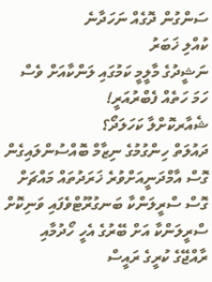ސަންގުން ދޮގެއް ނަހަދާނެ
ކުއްލި ޚަބަރު
ނަޝީދުގެ މާލީމީ ކަމުގައި ލަންކާއަށް ވެސް ހަމަ ހަތެއް ފެބްރުއަރީ!
ޝެއާރކޮށްލާ ކަހަލަދޯ؟
ދައުލަތް ހިންގުމުގެ ނިޒާމް ބޮއްސުންލައިގެން ގޮސް އާމްދަނީއަށްވުރެ ޚަރަދުތައް މައްޗަށް ގޮސް ސްރީލަންކާ ބަނގުރޫޓްވެފައި ވަނިކޮށް ސްރީލަންކާ އަށް ބޭރުގެ އެހީ ހޯދުމާއި ރާއްޖޭގެ ކުރީގެ ރައީސް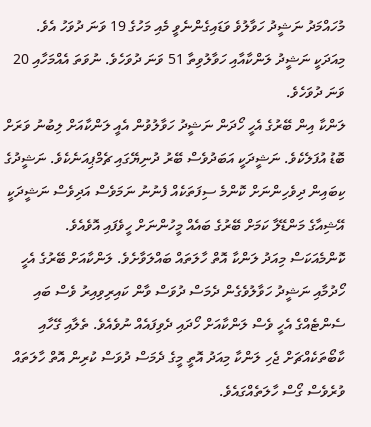މުހައްމަދު ނަޝީދު ހަވާލުވެ ވަޑައިގެންނެވީ މެއި މަހުގެ 19 ވަނަ ދުވަހު އެވެ. މިއަދަކީ ނަޝީދު ލަންކާއާއި ހަވާލުވިތާ 51 ވަނަ ދުވަހެވެ. ނުވަތަ އެއްމަހާއި 20 ވަނަ ދުވަހެވެ.
ލަންކާ އިން ބޭރުގެ އެހީ ހޯދަން ނަޝީދު ހަވާލުވުން އެއީ ލަންކާއަށް ލިބުނު ވަރަށް ބޮޑު އުފަލެކެވެ. ނަޝީދަކީ އަބަދުވެސް ބޭރު ދުނިޔޭގައި ޗެމްޕިއަނެކެވެ. ނަޝީދުގެ ކިބައިން ދިވެހިންނަށް ކޮންމެ ސިފަތަކެއް ފެނުނު ނަމަވެސް އަދިވެސް ނަޝީދަކީ އޭޝިއާގެ މަންޑޭލާ ކަމަށް ބޭރުގެ ބައެއް މީހުންނަށް ހީވެފައި އޮވެއެވެ.
ކޮންމެއަކަސް މިއަދު ލަންކާ އޮތް ހާލަތައް ބައްލަވާށެވެ. ލަންކާއަށް ބޭރުގެ އެހީ ހޯދުމާއި ނަޝީދު ހަވާލުވެގެން ދެމަސް ދުވަސް ވާން ކައިރިވިއިރު ވެސް ބައި ސެންޓެއްގެ އެހީ ވެސް ލަންކާއަށް ހޯދައި ދެވިފައެއް ނުވެއެވެ. ތެލާއި ގޭހާއި ކާބޯތަކެއްޗަށް ޖެހި ލަންކާ މިއަދު އޮތީ މީގެ ދެމަސް ދުވަސް ކުރިން އޮތް ހާލަތައް ވުރެވެސް ގޯސް ހާލަތެއްގައެވެ.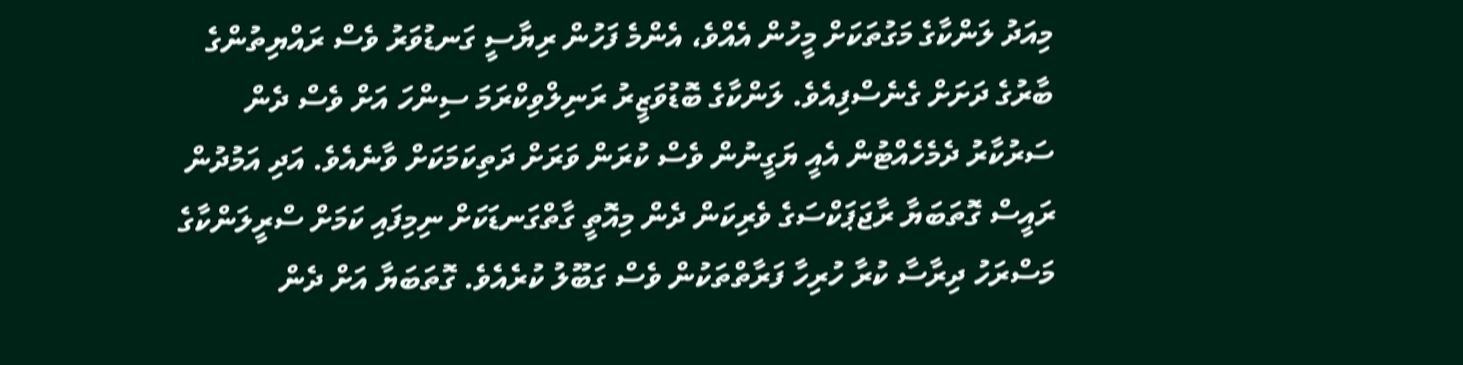މިއަދު ލަންކާގެ މަގުތަކަށް މީހުން އެއްވެ، އެންމެ ފަހުން ރިޔާސީ ގަނޑުވަރު ވެސް ރައްޔިތުންގެ ބާރުގެ ދަށަށް ގެނެސްފިއެވެ. ލަންކާގެ ބޮޑުވަޒީރު ރަނިލްވިކްރަމަ ސިންހަ އަށް ވެސް ދެން ސަރުކާރު ދެމެހެއްޓުން އެއީ ޔަގީނުން ވެސް ކުރަން ވަރަށް ދަތިކަމަކަށް ވާނެއެވެ. އަދި އަމުދުން ރައީސް ގޮތަބަޔާ ރާޖަޕަކްސަގެ ވެރިކަން ދެން މިއޮތީ ގާތްގަނޑަކަށް ނިމިފައި ކަމަށް ސްރީލަންކާގެ މަސްރަހު ދިރާސާ ކުރާ ހުރިހާ ފަރާތްތަކުން ވެސް ގަބޫލު ކުރެއެވެ. ގޮތަބަޔާ އަށް ދެން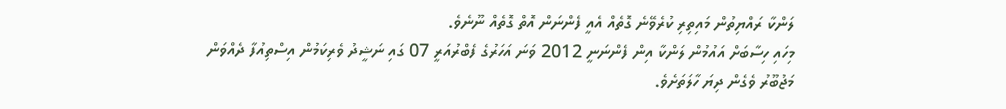ލަންކާ ރައްޔިތުން މައިތިރި ކުރެވޭނެ ގޮތެއް އެއީ ފެންނަން އޮތް ގޮތެއް ނޫނެވެ.
މިހައި ހިސާބަށް އައުމުން ލަންކާ އިން ފެންނަނީ 2012 ވަނަ އަހަރުގެ ފެބްރުއަރީ 07 ގައި ނަޝީދު ވެރިކަމުން އިސްތިއުފާ ދެއްވަން މަޖުބޫރު ވެގެން ދިޔަ ހާލަތަށެވެ.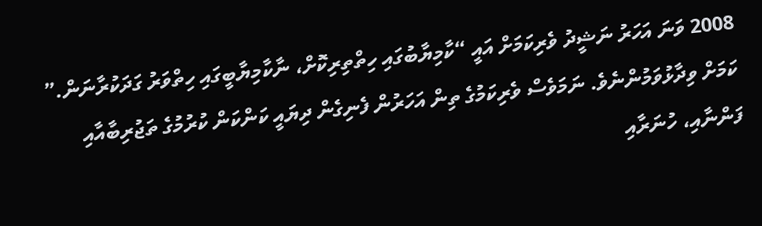2008 ވަނަ އަހަރު ނަޝީދު ވެރިކަމަށް އައީ “ކާމިޔާބުގައި ހިތްތިރިކޮށް، ނާކާމިޔާބީގައި ހިތްވަރު ގަދަކުރާނަން.” ކަމަށް ވިދާޅުވަމުންނެވެ. ނަމަވެސް ވެރިކަމުގެ ތިން އަހަރުން ފެނިގެން ދިޔައީ ކަންކަން ކުރުމުގެ ތަޖުރިބާއާއި ފަންނާއި، ހުނަރާއި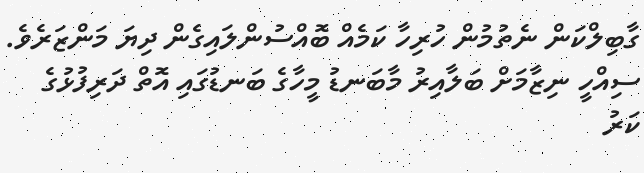ގާބިލްކަން ނެތުމުން ހުރިހާ ކަމެއް ބޮއްސުންލައިގެން ދިޔަ މަންޒަރެވެ.
ސިއްހީ ނިޒާމަށް ބަލާއިރު މާބަނޑު މީހާގެ ބަނޑުގައި އޮތް ދަރިފުޅުގެ ކަރު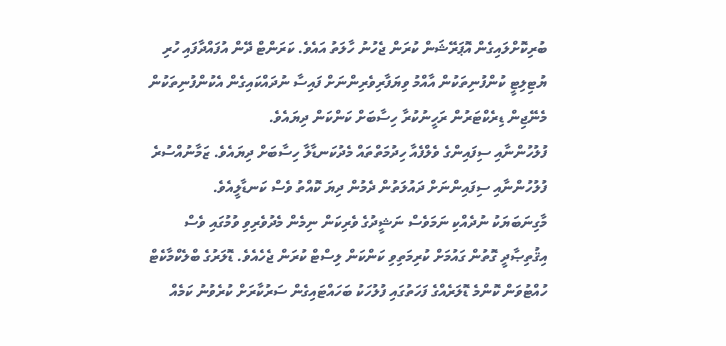ބުރިކޮށްލައިގެން އޮޕަރޭޝަން ކުރަން ޖެހުނު ހާލަތު އައެވެ. ކަރަންޓް ދޭން އުފައްދާފައި ހުރި ޔުޓިލިޓީ ކުންފުނިތަކުން އާއްމު ވިޔަފާރިވެރިންނަށް ފައިސާ ނުދައްކައިގެން އެކުންފުނިތަކުން މެނޭޖިން ޑިރެކްޓަރުން ރަހީނުކުރާ ހިސާބަށް ކަންކަން ދިޔައެވެ.
ފުލުހުންނާއި ސިފައިންގެ ވެލްފެއާ ހިދުމަތްތައް މެދުކަނޑާލާ ހިސާބަށް ދިޔައެވެ. ޒަމާނުއްސުރެ ފުލުހުންނާއި ސިފައިންނަށް ދައުލަތުން ދެމުން ދިޔަ ކޮއްތު ވެސް ކަނޑާލީއެވެ.
މާގިނަބަޔަކު ނުދެއްކި ނަމަވެސް ނަޝީދުގެ ވެރިކަން ނިމެން މެދުވެރިވި ވުމުގައި ވެސް އިޤުތިޞާދީ ގޮތުން ގައުމަށް ކުރިމަތިވި ކަންކަން ލިސްޓް ކުރަން ޖެހެއެވެ. ޑޮލަރުގެ ބްލެކްމާކެޓް ހުއްޓުވަން ކޮންމެ ޑޮލަރެއްގެ ފަހަތުގައި ފުލުހަކު ބަހައްޓައިގެން ސަރުކާރަށް ކުރެވުނު ކަމެއް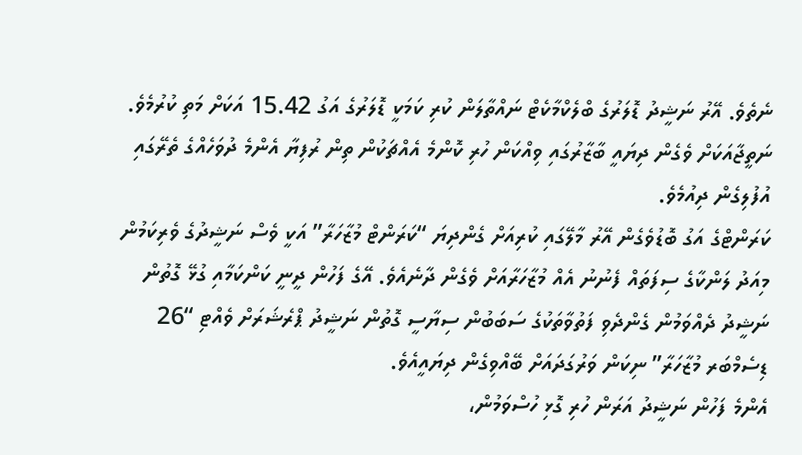ނެތެވެ. އޭރު ނަޝީދު ޑޮލަރުގެ ބްލެކްމާކެޓް ނައްތާލަން ކުރި ކަމަކީ ޑޮލަރުގެ އަގު 15.42 އަކަށް މަތި ކުރުމެވެ. ނަތީޖާއަކަށް ވެގެން ދިޔައީ ބާޒާރުގައި ވިއްކަން ހުރި ކޮންމެ އެއްޗަކުން ތިން ރުފިޔާ އެންމެ ދުވަހެއްގެ ތެރޭގައި އުފުލިގެން ދިއުމެވެ.
ކަރަންޓްގެ އަގު ބޮޑުވެގެން އޭރު މާލޭގައި ކުރިއަށް ގެންދިޔަ “ކަރަންޓް މުޒާހަރާ” އަކީ ވެސް ނަޝީދުގެ ވެރިކަމުން މިއަދު ލަންކާގެ ސިފަތައް ފެނުނު އެއް މުޒާހަރާއަށް ވެގެން ދާނެއެވެ. އޭގެ ފަހުން ދީނީ ކަންކަމާއި ގުޅޭ ގޮތުން ނަޝީދު ދެއްވަމުން ގެންދެވި ފަތުވާތަކުގެ ސަބަބުން ސިޔާސީ ގޮތުން ނަޝީދު ޕްރެޝަރަށް ވެއްޓި “26 ޑިސެމްބަރ މުޒާހަރާ” ނިކަން ވަރުގަދައަށް ބޭއްވިގެން ދިޔައީއެވެ.
އެންމެ ފަހުން ނަޝީދު އަރަން ހުރި ގޮޅި ހުސްވަމުން،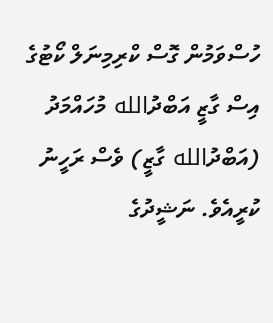ހުސްވަމުން ގޮސް ކްރިމިނަލް ކޯޓުގެ އިސް ގާޒީ އަބްދުالله މުހައްމަދު (އަބްދުالله ގާޒީ) ވެސް ރަހީނު ކުރީއެވެ. ނަޝީދުގެ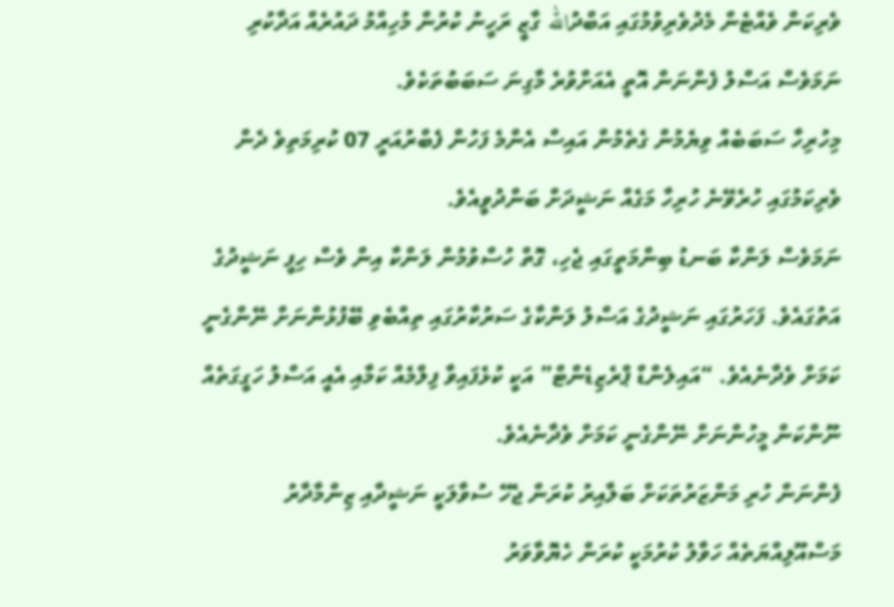ވެރިކަން ވެއްޓެން މެދުވެރިވުމުގައި އަބްދުالله ގާޒީ ރަހީނު ކުރުން މުހިއްމު ދައުރެއް އަދާކުރި ނަމަވެސް އަސްލު ފެންނަން އޮތީ އެއަށްވުރެ މާގިނަ ސަބަބުތަކެވެ.
މިހުރިހާ ސަބަބެއް ވިޔެމުން ގެތެމުން އައިސް އެންމެ ފަހުން ފެބްރުއަރީ 07 ކުރިމަތިވެ ދެން ވެރިކަމުގައި ހުރެވޭނެ ހުރިހާ މަގެއް ނަޝީދަށް ބަންދުވީއެވެ.
ނަމަވެސް ލަންކާ ބަނޑު ބިންމަތީގައި ޖެހި، ގޮތް ހުސްވުމުން ލަންކާ އިން ވެސް ހިފީ ނަޝީދުގެ އަތުގައެވެ. ފަހަރުގައި ނަޝީދުގެ އަސްލު ލަންކާގެ ސަރުކާރުގައި ތިއްބެވި ބޭފުޅުންނަށް ނޭންގެނީ ކަމަށް ވެދާނެއެވެ. “އައިލެންޑް ޕްރެޒިޑެންޓް” އަކީ ކުޅެފައިވާ ފިލްމެއް ކަމާއި އެއީ އަސްލު ހަގީގަތެއް ނޫންކަން މީހުންނަށް ނޭންގެނީ ކަމަށް ވެދާނެއެވެ.
ފެންނަން ހުރި މަންޒަރުތަކަށް ބަލާއިރު ކުރަން ޖެހޭ ސުވާލަކީ ނަޝީދާއި ޒިންމާދާރު މަސްއޫލިއްޔަތެއް ހަވާލު ކުރުމަކީ ކުރަން ހެޔޮވާވަރު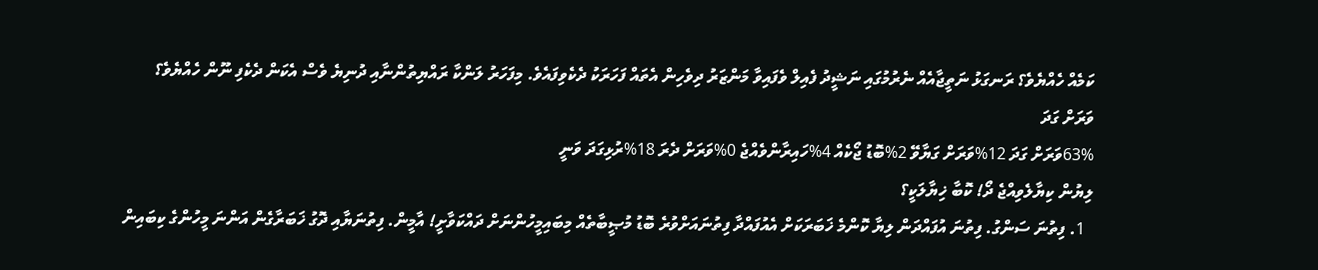ކަމެއް ހެއްޔެވެ؟ ރަނގަޅު ނަތީޖާއެއް ނެރުމުގައި ނަޝީދު ފެއިލް ވެފައިވާ މަންޒަރު ދިވެހިން އެތައް ފަހަރަކު ދެކެވިފައެވެ. މިފަހަރު ލަންކާ ރައްޔިތުންނާއި ދުނިޔެ ވެސް އެކަން ދެކެފި ނޫން ހެއްޔެވެ؟
ވަރަށް ގަދަ
63%ވަރަށް ގަދަ 12%ވަރަށް ގަޔާވޭ 2%ބޮޑު ޖޯކެއް 4%ހައިރާންވެއްޖެ 0%ވަރަށް ދެރަ 18%ރުޅިގަދަ ވަނީ
ލިޔުން ކިޔާލެވިއްޖެ ދޯ! ކޮބާ ޚިޔާލަކީ؟
  1. ފިތުނަ ސަންގު. ފިތުނަ އުފައްދަން ލިޔާ ކޮންމެ ޚަބަރަކަށް އެއުފައްދާ ފިތުނައަށްވުރެ ބޮޑު މުޞީބާތެއް މިބައިމީހުންނަށް ދައްކަވާށީ! އާމީން. ފިތުނަޔާއި ދޮގު ޚަބަރާގެން އަންނަ މީހުންގެ ކިބައިން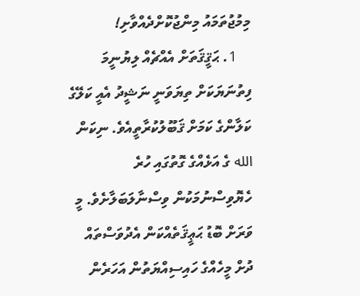މިމުޖުތަމައު މިންޖުކޮށްދެއްވާށި!
    1. ޙަޤީޤަތަށް އެއްޗެއް ލިޔުނީމަ ފިތުނަޔަކަށް ތިޔަވަނީ ނަޝީދު އެއީ ކަލޭގެ ކަލާންގެ ކަމަށް ޤަބޫލުކުރާތީއެވެ. ނިކަން الله ގެ އަޅެއްގެ ގޮތުގައި ހުރެ ހެޔޮވިސްނުމަކުން ވިސްނާލަބަލާށެވެ. މީ ވަރަށް ބޮޑު ޙަޢީޤަތެއްކަން އެދުވަސްތައް ދުށް މީހެއްގެ ހައިސިއްޔަތުން އަހަރެން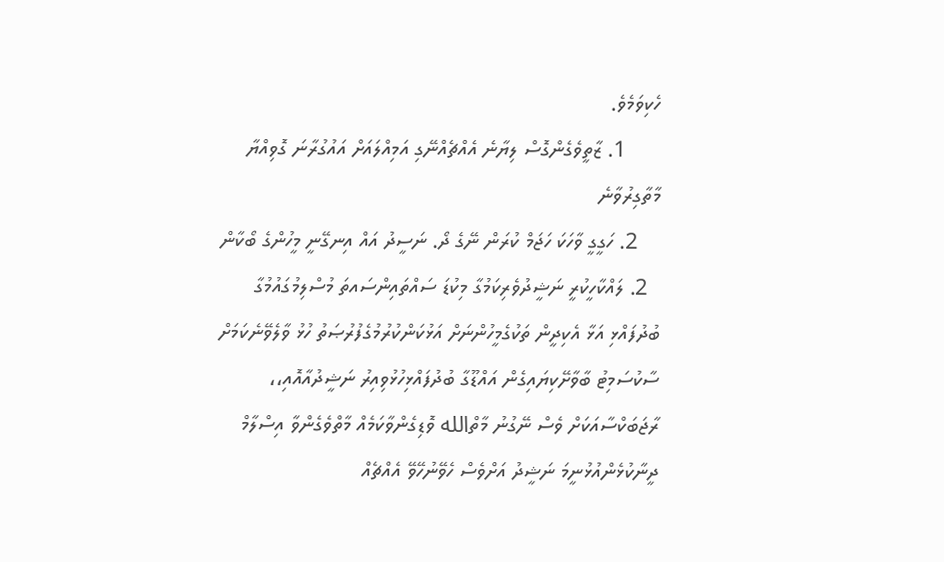ހެކިވަމެވެ.
      1. ޒާތީވެގެންގޮސް ލިޔާނެ އެއްޗެއްނޭގި އަމިއްލައަށް އައުގުރާނަ ގޮވިއްޔާ މާތާގިރުވާނެ
    2. ހަގީގީ ވާހަކަ ހަޖަމް ކުރަން ނޭގެ ދޯ. ނަސީދު އައް އިނގޭނީ މީހުންގެ ބޯކާން
  2. ލައްކާހީކުރީ ނަޝީދުވެރިކަމުގާ މިކުޑަ ސައްތައިންސައތަ މުސްލިމުގައުމުގާ ބުދުފައްޅި އަޅާ އެކިދީން ތަކުގެމީހުންނަށް އަޅުކަންކުރުމުގެފުރުޞަތު ހުޅު ވާލެވޭނެކަމަށް ސާކުސަމިޓު ބާވާށޭކިޔައިގެން އައްޑޫގާ ބުދުފައްޅިހުޅުވިއިރު ނަޝީދުއާއޮއި،، ރާޖަބަކްސާއަކަށް ވެސް ނޭގުނު މާތްالله ވޮޑިގެންވާކަމެއް މާތްވެގެންވާ އިސްލާމް ދީނާކުޅެންއުޅުނީމަ ނަޝީދު އަށްވެސް ހެވޭނުހޭވޭ އެއްޗެއް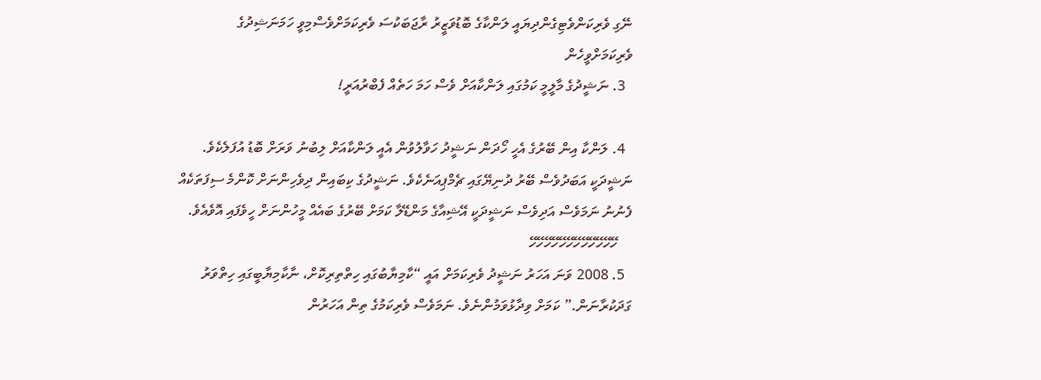ނޭގި ވެރިކަންވެޓިގެންދިޔައީ ލަންކާގެ ބޮޑުވަޒީރު ރާޖަބަކުސަ ވެރިކަމަށްވެސްމިވީ ހަމަނަޝިދުގެ ވެރިކަމަށްވީހެން
  3. ނަޝީދުގެ މާލީމީ ކަމުގައި ލަންކާއަށް ވެސް ހަމަ ހަތެއް ފެބްރުއަރީ!

  4. ލަންކާ އިން ބޭރުގެ އެހީ ހޯދަން ނަޝީދު ހަވާލުވުން އެއީ ލަންކާއަށް ލިބުނު ވަރަށް ބޮޑު އުފަލެކެވެ. ނަޝީދަކީ އަބަދުވެސް ބޭރު ދުނިޔޭގައި ޗެމްޕިއަނެކެވެ. ނަޝީދުގެ ކިބައިން ދިވެހިންނަށް ކޮންމެ ސިފަތަކެއް ފެނުނު ނަމަވެސް އަދިވެސް ނަޝީދަކީ އޭޝިއާގެ މަންޑޭލާ ކަމަށް ބޭރުގެ ބައެއް މީހުންނަށް ހީވެފައި އޮވެއެވެ.
    ހޭހޭހޭހޭހޭހޭހޭހޭހޭހޭހޭހޭ
  5. 2008 ވަނަ އަހަރު ނަޝީދު ވެރިކަމަށް އައީ “ކާމިޔާބުގައި ހިތްތިރިކޮށް، ނާކާމިޔާބީގައި ހިތްވަރު ގަދަކުރާނަން.” ކަމަށް ވިދާޅުވަމުންނެވެ. ނަމަވެސް ވެރިކަމުގެ ތިން އަހަރުން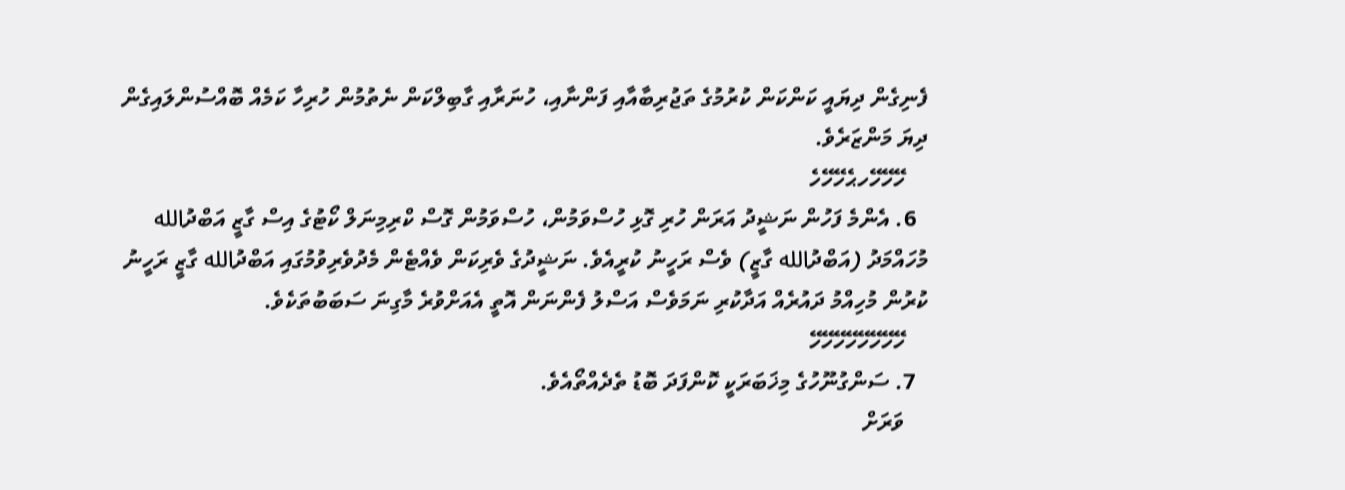ފެނިގެން ދިޔައީ ކަންކަން ކުރުމުގެ ތަޖުރިބާއާއި ފަންނާއި، ހުނަރާއި ގާބިލްކަން ނެތުމުން ހުރިހާ ކަމެއް ބޮއްސުންލައިގެން ދިޔަ މަންޒަރެވެ.
    ހޭހޭހޭހޙެހޭހޭހެ
  6. އެންމެ ފަހުން ނަޝީދު އަރަން ހުރި ގޮޅި ހުސްވަމުން، ހުސްވަމުން ގޮސް ކްރިމިނަލް ކޯޓުގެ އިސް ގާޒީ އަބްދުالله މުހައްމަދު (އަބްދުالله ގާޒީ) ވެސް ރަހީނު ކުރީއެވެ. ނަޝީދުގެ ވެރިކަން ވެއްޓެން މެދުވެރިވުމުގައި އަބްދުالله ގާޒީ ރަހީނު ކުރުން މުހިއްމު ދައުރެއް އަދާކުރި ނަމަވެސް އަސްލު ފެންނަން އޮތީ އެއަށްވުރެ މާގިނަ ސަބަބުތަކެވެ.
    ހޭހޭހޭހޭހޭހޭހޭހޭ
  7. ސަންގުނޫހުގެ މިޚަބަރަކީ ކޮންފަދަ ބޮޑު ތެދެއްތޯއެވެ.
    ވަރަށް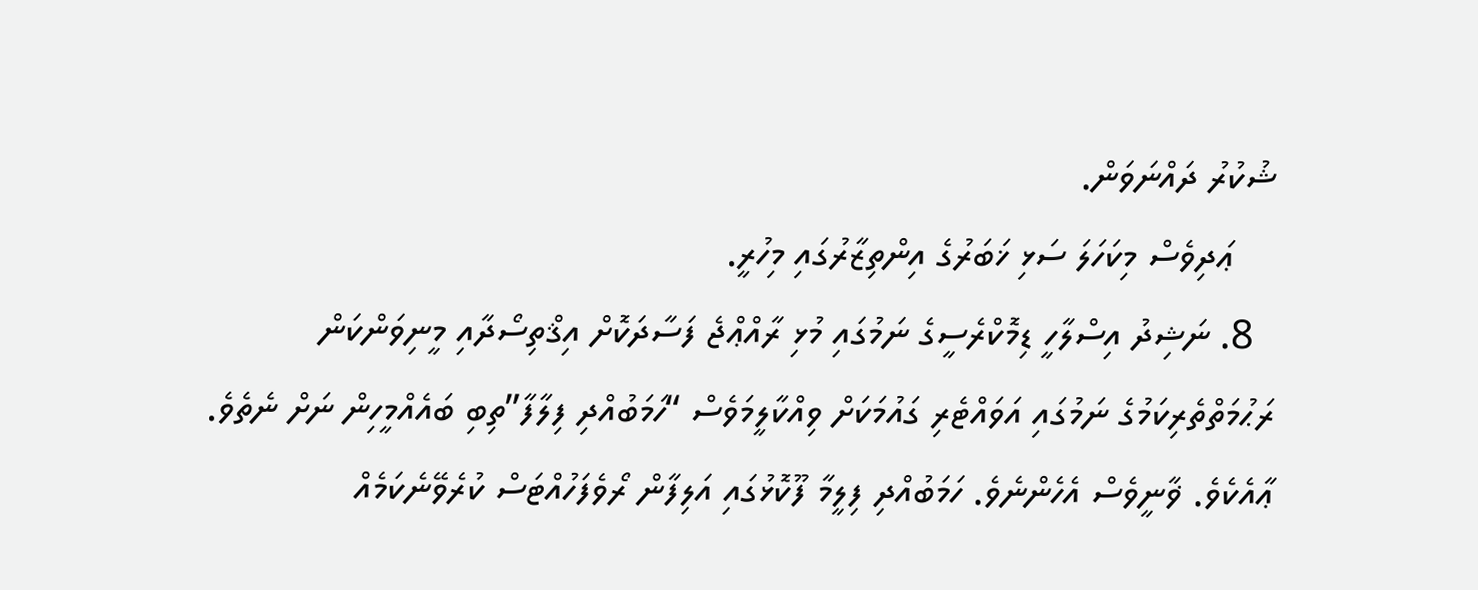ޝުކުރު ދައްނަވަން.
    ޢަދިވެސް މިކަހަލަ ސަޅި ޚަބަރުގެ އިންތިޒާރުގައި މިހުރީ.
  8. ނަޝިދު އިސްލާހީ ޑިމޮކްރެސީގެ ނަމުގައި މުޅި ރާއްޢްޖެ ފަސާދަކޮށް އިޤްތިސޯދާއި މީނިވަންކަން ރަޙުމަތްތެރިކަމުގެ ނަމުގައި އަވައްޓެރި ގައުމަކަށް ވިއްކާލީމަވެސް “ހަމަބުއްދި ފިލާފާ”ތިބި ބައެއްމީހިން ނަށް ނެތެވެ. ޢާއެކެވެ. ޥާނީވެސް އެހެންނެވެ. ހަމަބުއްދި ފިލީމާ ފޫކޮޅުގައި އަލިފާން ރޯވެފަހުއްޓަސް ކުރެވޭނެކަމެއް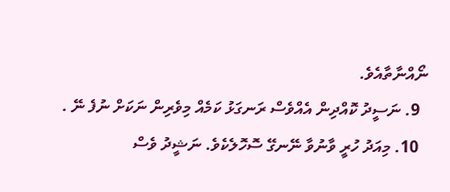ނޯއްނާތާއެވެ.
  9. ނަސީދު ކޮއްދިން އެއްވެސް ރަނގަޅު ކަމެއް މިވެރިން ނަކަށް ނުފެ ނޭ .
  10. މިއަދު ހުރީ ވާނުވާ ނޭނގޭ ސޮހޮލެކެވެ. ނަޝީދު ވެސް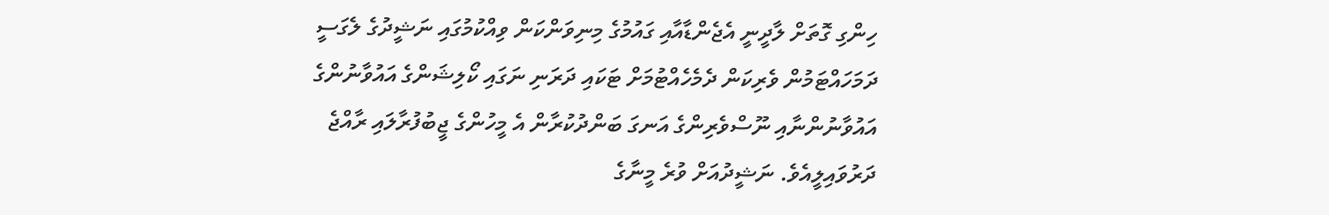ހިންގި ގޮތަށް ލާދީނީ އެޖެންޑާއާއި ގައުމުގެ މިނިވަންކަން ވިއްކުމުގައި ނަޝީދުގެ ލެގަސީ ދަމަހައްޓަމުން ވެރިކަން ދެމެހެއްޓުމަށް ޓަކައި ދަރަނި ނަގައި ކޯލިޝަންގެ އައުވާނުންގެ އައުވާނުންނާއި ނޫސްވެރިންގެ އަނގަ ބަންދުކުރާން އެ މީހުންގެ ޖީބުފުރާލައި ރާއްޖެ ދަރުވައިލީއެވެ. ނަޝީދުއަށް ވުރެ މީނާގެ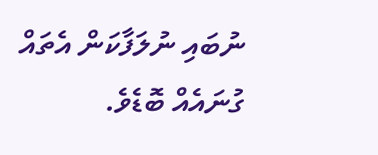ނުބައި ނުލަފާކަން އެތައް ގުނައެއް ބޮޑެވެ.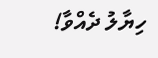ހިޔާލު ދެއްވާ!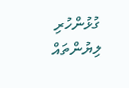ގުޅުންހުރި ލިޔުންތައް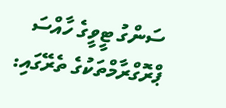ސަންގު ޓީވީގެ ހާއްސަ ޕްރޮގްރާމްތަކުގެ ތެރޭގައި: